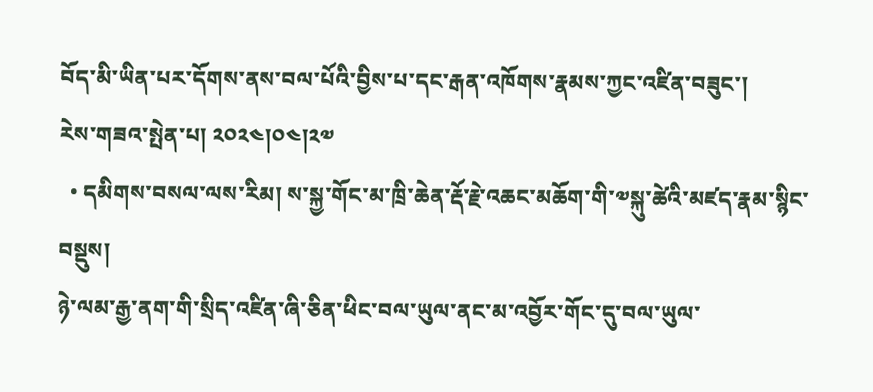བོད་མི་ཡིན་པར་དོགས་ནས་བལ་པོའི་བྱིས་པ་དང་རྒན་འཁོགས་རྣམས་ཀྱང་འཛིན་བཟུང་།
རེས་གཟའ་སྤེན་པ། ༢༠༢༤།༠༤།༢༧
  • དམིགས་བསལ་ལས་རིམ། ས་སྐྱ་གོང་མ་ཁྲི་ཆེན་རྡོ་རྗེ་འཆང་མཆོག་གི་༧སྐུ་ཚེའི་མཛད་རྣམ་སྙིང་བསྡུས།
ཉེ་ལམ་རྒྱ་ནག་གི་སྲིད་འཛིན་ཞི་ཅིན་ཕིང་བལ་ཡུལ་ནང་མ་འབྱོར་གོང་དུ་བལ་ཡུལ་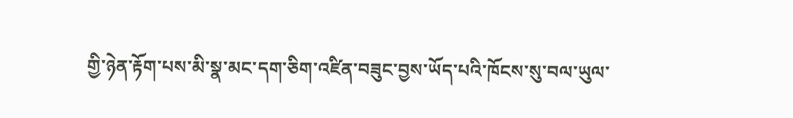གྱི་ཉེན་རྟོག་པས་མི་སྣ་མང་དག་ཅིག་འཛིན་བཟུང་བྱས་ཡོད་པའི་ཁོངས་སུ་བལ་ཡུལ་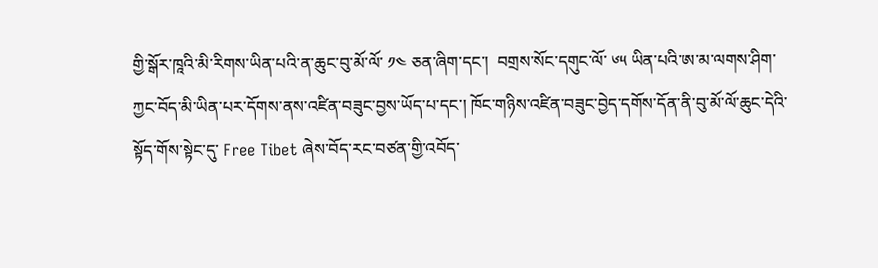གྱི་སྒོར་ཁཱའི་མི་རིགས་ཡིན་པའི་ན་ཆུང་བུ་མོ་ལོ་ ༡༤ ཅན་ཞིག་དང་།  བགྲས་སོང་དགུང་ལོ་ ༦༥ ཡིན་པའི་ཨ་མ་ལགས་ཤིག་ཀྱང་བོད་མི་ཡིན་པར་དོགས་ནས་འཛིན་བཟུང་བྱས་ཡོད་པ་དང་། ཁོང་གཉིས་འཛིན་བཟུང་བྱེད་དགོས་དོན་ནི་བུ་མོ་ལོ་ཆུང་དེའི་སྟོད་གོས་སྟེང་དུ་ Free Tibet ཞེས་བོད་རང་བཙན་གྱི་འབོད་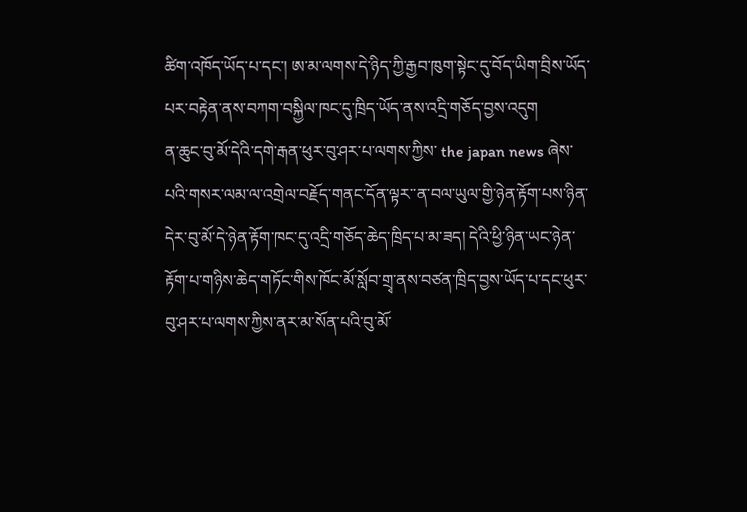ཚིག་འཁོད་ཡོད་པ་དང་། ཨ་མ་ལགས་དེ་ཉིད་ཀྱི་རྒྱབ་ཁུག་སྟེང་དུ་བོད་ཡིག་བྲིས་ཡོད་པར་བརྟེན་ནས་བཀག་བསྐྱིལ་ཁང་དུ་ཁྲིད་ཡོད་ནས་འདྲི་གཅོད་བྱས་འདུག
ན་ཆུང་བུ་མོ་དེའི་དགེ་རྒན་ཕུར་བུ་ཤར་པ་ལགས་ཀྱིས་ the japan news ཞེས་པའི་གསར་ལམ་ལ་འགྲེལ་བརྗོད་གནང་དོན་ལྟར་་ན་བལ་ཡུལ་གྱི་ཉེན་རྟོག་པས་ཉིན་དེར་བུ་མོ་དེ་ཉེན་རྟོག་ཁང་དུ་འདྲི་གཅོད་ཆེད་ཁྲིད་པ་མ་ཟད། དེའི་ཕྱི་ཉིན་ཡང་ཉེན་རྟོག་པ་གཉིས་ཆེད་གཏོང་གིས་ཁོང་མོ་སློབ་གྲྭ་ནས་བཙན་ཁྲིད་བྱས་ཡོད་པ་དང་ཕུར་བུ་ཤར་པ་ལགས་ཀྱིས་ནར་མ་སོན་པའི་བུ་མོ་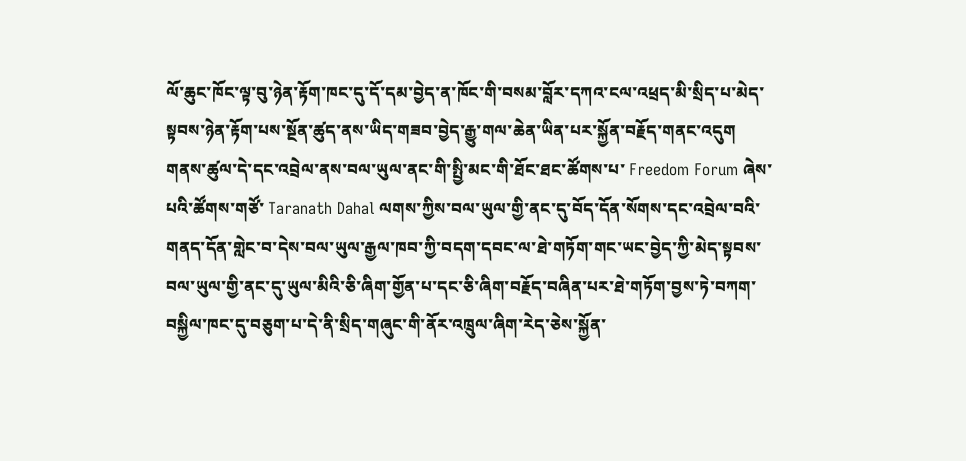ལོ་ཆུང་ཁོང་ལྟ་བུ་ཉེན་རྟོག་ཁང་དུ་དོ་དམ་བྱེད་ན་ཁོང་གི་བསམ་བློར་དཀའ་ངལ་འཕྲད་མི་སྲིད་པ་མེད་སྟབས་ཉེན་རྟོག་པས་སྔོན་ཚུད་ནས་ཡིད་གཟབ་བྱེད་རྒྱུ་གལ་ཆེན་ཡིན་པར་སྐྱོན་བརྗོད་གནང་འདུག
གནས་ཚུལ་དེ་དང་འབྲེལ་ནས་བལ་ཡུལ་ནང་གི་སྤྱི་མང་གི་ཐོང་ཐང་ཚོགས་པ་ Freedom Forum ཞེས་པའི་ཚོགས་གཙོ་ Taranath Dahal ལགས་ཀྱིས་བལ་ཡུལ་གྱི་ནང་དུ་བོད་དོན་སོགས་དང་འབྲེལ་བའི་གནད་དོན་གླེང་བ་དེས་བལ་ཡུལ་རྒྱལ་ཁབ་ཀྱི་བདག་དབང་ལ་ཐེ་གཏོག་གང་ཡང་བྱེད་ཀྱི་མེད་སྟབས་བལ་ཡུལ་གྱི་ནང་དུ་ཡུལ་མིའི་ཅི་ཞིག་གྱོན་པ་དང་ཅི་ཞིག་བརྗོད་བཞིན་པར་ཐེ་གཏོག་བྱས་ཏེ་བཀག་བསྐྱིལ་ཁང་དུ་བཅུག་པ་དེ་ནི་སྲིད་གཞུང་གི་ནོར་འཁྲུལ་ཞིག་རེད་ཅེས་སྐྱོན་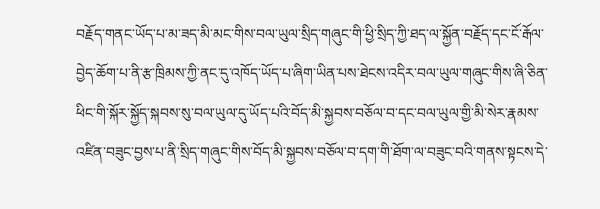བརྗོད་གནང་ཡོད་པ་མ་ཟད་མི་མང་གིས་བལ་ཡུལ་སྲིད་གཞུང་གི་ཕྱི་སྲིད་ཀྱི་ཐད་ལ་སྐྱོན་བརྗོད་དང་ངོ་རྒོལ་བྱེད་ཆོག་པ་ནི་རྩ་ཁྲིམས་ཀྱི་ནང་དུ་འཁོད་ཡོད་པ་ཞིག་ཡིན་པས་ཐེངས་འདིར་བལ་ཡུལ་གཞུང་གིས་ཞི་ཅིན་ཕིང་གི་སྐོར་སྐྱོད་སྐབས་སུ་བལ་ཡུལ་དུ་ཡོད་པའི་བོད་མི་སྐྱབས་བཅོལ་བ་དང་བལ་ཡུལ་གྱི་མི་སེར་རྣམས་འཛིན་བཟུང་བྱས་པ་ནི་སྲིད་གཞུང་གིས་བོད་མི་སྐྱབས་བཅོལ་བ་དག་གི་ཐོག་ལ་བཟུང་བའི་གནས་སྟངས་དེ་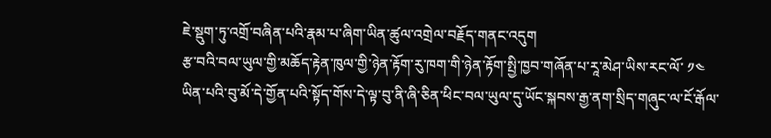ཇེ་སྡུག་ཏུ་འགྲོ་བཞིན་པའི་རྣམ་པ་ཞིག་ཡིན་ཚུལ་འགྲེལ་བརྗོད་གནང་འདུག
རྩ་བའི་བལ་ཡུལ་གྱི་མཆོད་རྟེན་ཁུལ་གྱི་ཉེན་རྟོག་རུ་ཁག་གི་ཉེན་རྟོག་སྤྱི་ཁྱབ་གཞོན་པ་རཱ་མེཤ་ཡིས་རང་ལོ་ ༡༤ ཡིན་པའི་བུ་མོ་དེ་གྱོན་པའི་སྟོད་གོས་དེ་ལྟ་བུ་ནི་ཞི་ཅིན་ཕིང་བལ་ཡུལ་དུ་ཡོང་སྐབས་རྒྱ་ནག་སྲིད་གཞུང་ལ་ངོ་རྒོལ་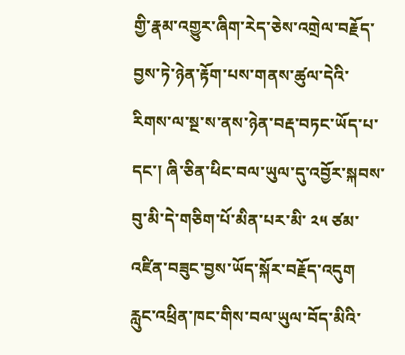གྱི་རྣམ་འགྱུར་ཞིག་རེད་ཅེས་འགྲེལ་བརྗོད་བྱས་ཏེ་ཉེན་རྟོག་པས་གནས་ཚུལ་དེའི་རིགས་ལ་སྔ་ས་ནས་ཉེན་བརྡ་བཏང་ཡོད་པ་དང་། ཞི་ཅིན་ཕིང་བལ་ཡུལ་དུ་འབྱོར་སྐབས་བུ་མི་དེ་གཅིག་པོ་མིན་པར་མི་ ༢༥ ཙམ་འཛིན་བཟུང་བྱས་ཡོད་སྐོར་བརྗོད་འདུག
རླུང་འཕྲིན་ཁང་གིས་བལ་ཡུལ་བོད་མིའི་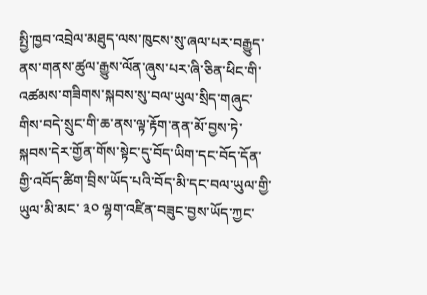སྤྱི་ཁྱབ་འབྲེལ་མཐུད་ལས་ཁུངས་སུ་ཞལ་པར་བརྒྱུད་ནས་གནས་ཚུལ་རྒྱུས་ལོན་ཞུས་པར་ཞི་ཅིན་ཕིང་གི་འཚམས་གཟིགས་སྐབས་སུ་བལ་ཡུལ་སྲིད་གཞུང་གིས་བདེ་སྲུང་གི་ཆ་ནས་ལྟ་རྟོག་ནན་མོ་བྱས་ཏེ་སྐབས་དེར་གྱོན་གོས་སྟེང་དུ་བོད་ཡིག་དང་བོད་དོན་གྱི་འབོད་ཚིག་བྲིས་ཡོད་པའི་བོད་མི་དང་བལ་ཡུལ་གྱི་ཡུལ་མི་མང་ ༣༠ ལྷག་འཛིན་བཟུང་བྱས་ཡོད་ཀྱང་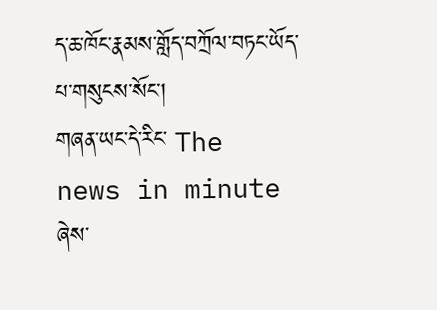ད་ཆ་ཁོང་རྣམས་གློད་བཀྲོལ་བཏང་ཡོད་པ་གསུངས་སོང་།
གཞན་ཡང་དེ་རིང་ The news in minute ཞེས་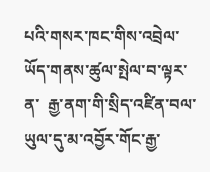པའི་གསར་ཁང་གིས་འབྲེལ་ཡོད་གནས་ཚུལ་སྤེལ་བ་ལྟར་ན་  རྒྱ་ནག་གི་སྲིད་འཛིན་བལ་ཡུལ་དུ་མ་འབྱོར་གོང་རྒྱ་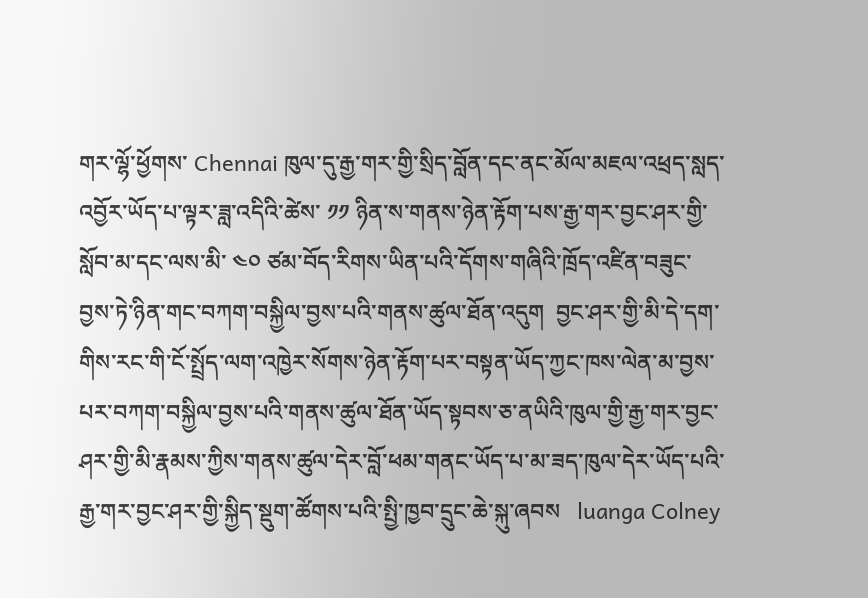གར་ལྷོ་ཕྱོགས་ Chennai ཁུལ་དུ་རྒྱ་གར་གྱི་སྲིད་བློན་དང་ནང་མོལ་མཇལ་འཕྲད་སླད་འབྱོར་ཡོད་པ་ལྟར་ཟླ་འདིའི་ཚེས་ ༡༡ ཉིན་ས་གནས་ཉེན་རྟོག་པས་རྒྱ་གར་བྱང་ཤར་གྱི་སློབ་མ་དང་ལས་མི་ ༤༠ ཙམ་བོད་རིགས་ཡིན་པའི་དོགས་གཞིའི་ཁྲོད་འཛིན་བཟུང་བྱས་ཏེ་ཉིན་གང་བཀག་བསྐྱིལ་བྱས་པའི་གནས་ཚུལ་ཐོན་འདུག  བྱང་ཤར་གྱི་མི་དེ་དག་གིས་རང་གི་ངོ་སྤྲོད་ལག་འཁྱེར་སོགས་ཉེན་རྟོག་པར་བསྟན་ཡོད་ཀྱང་ཁས་ལེན་མ་བྱས་པར་བཀག་བསྐྱིལ་བྱས་པའི་གནས་ཚུལ་ཐོན་ཡོད་སྟབས་ཅ་ནཡིའི་ཁུལ་གྱི་རྒྱ་གར་བྱང་ཤར་གྱི་མི་རྣམས་ཀྱིས་གནས་ཚུལ་དེར་བློ་ཕམ་གནང་ཡོད་པ་མ་ཟད་ཁུལ་དེར་ཡོད་པའི་རྒྱ་གར་བྱང་ཤར་གྱི་སྐྱིད་སྡུག་ཚོགས་པའི་སྤྱི་ཁྱབ་དྲུང་ཆེ་སྐུ་ཞབས   luanga Colney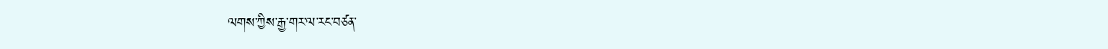ལགས་ཀྱིས་རྒྱ་གར་ལ་རང་བཙན་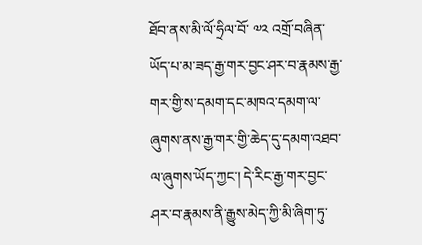ཐོབ་ནས་མི་ལོ་ཧྲིལ་བོ་ ༧༢ འགྲོ་བཞིན་ཡོད་པ་མ་ཟད་རྒྱ་གར་བྱང་ཤར་བ་རྣམས་རྒྱ་གར་གྱི་ས་དམག་དང་མཁའ་དམག་ལ་ཞུགས་ནས་རྒྱ་གར་གྱི་ཆེད་དུ་དམག་འཐབ་ལ་ཞུགས་ཡོད་ཀྱང་། དེ་རིང་རྒྱ་གར་བྱང་ཤར་བ་རྣམས་ནི་རྒྱུས་མེད་ཀྱི་མི་ཞིག་ཏུ་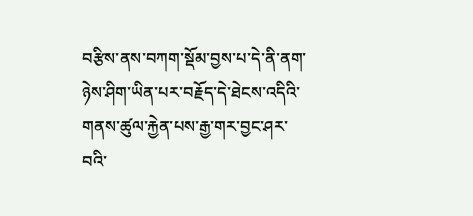བརྩིས་ནས་བཀག་སྡོམ་བྱས་པ་དེ་ནི་ནག་ཉེས་ཤིག་ཡིན་པར་བརྗོད་དེ་ཐེངས་འདིའི་གནས་ཚུལ་རྐྱེན་པས་རྒྱ་གར་བྱང་ཤར་བའི་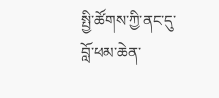སྤྱི་ཚོགས་ཀྱི་ནང་དུ་བློ་ཕམ་ཆེན་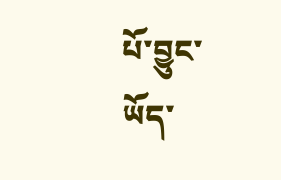པོ་བྱུང་ཡོད་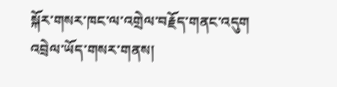སྐོར་གསར་ཁང་ལ་འགྲེལ་བརྗོད་གནང་འདུག
འབྲེལ་ཡོད་གསར་གནས།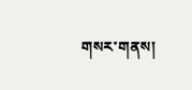གསར་གནས།